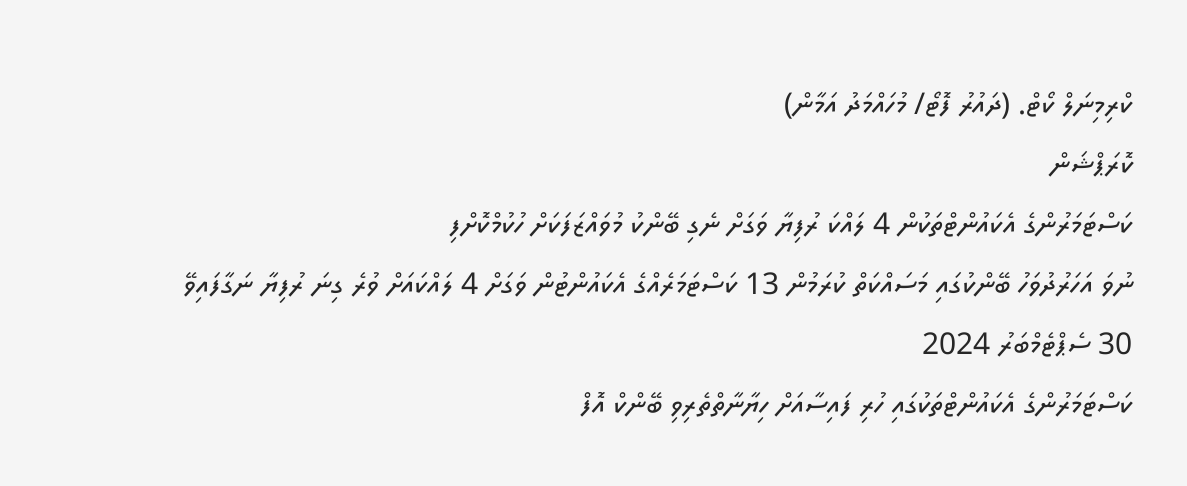ކްރިމިނަލް ކޯޓް. (ދައުރު ފޮޓޯ/ މުހައްމަދު އަމާން)
ކޮރަޕްޝަން
ކަސްޓަމަރުންގެ އެކައުންޓްތަކުން 4 ލައްކަ ރުފިޔާ ވަގަށް ނެގި ބޭންކު މުވައްޒަފަކަށް ހުކުމްކޮށްފި
ނުވަ އަހަރުދުވަހު ބޭންކުގައި މަސައްކަތް ކުރަމުން 13 ކަސްޓަމަރެއްގެ އެކައުންޓުން ވަގަށް 4 ލައްކައަށް ވުރެ ގިނަ ރުފިޔާ ނަގާފައިވޭ
30 ސެޕްޓެމްބަރު 2024
ކަސްޓަމަރުންގެ އެކައުންޓްތަކުގައި ހުރި ފައިސާއަށް ހިޔާނާތްތެރިވި ބޭންކް އޮފް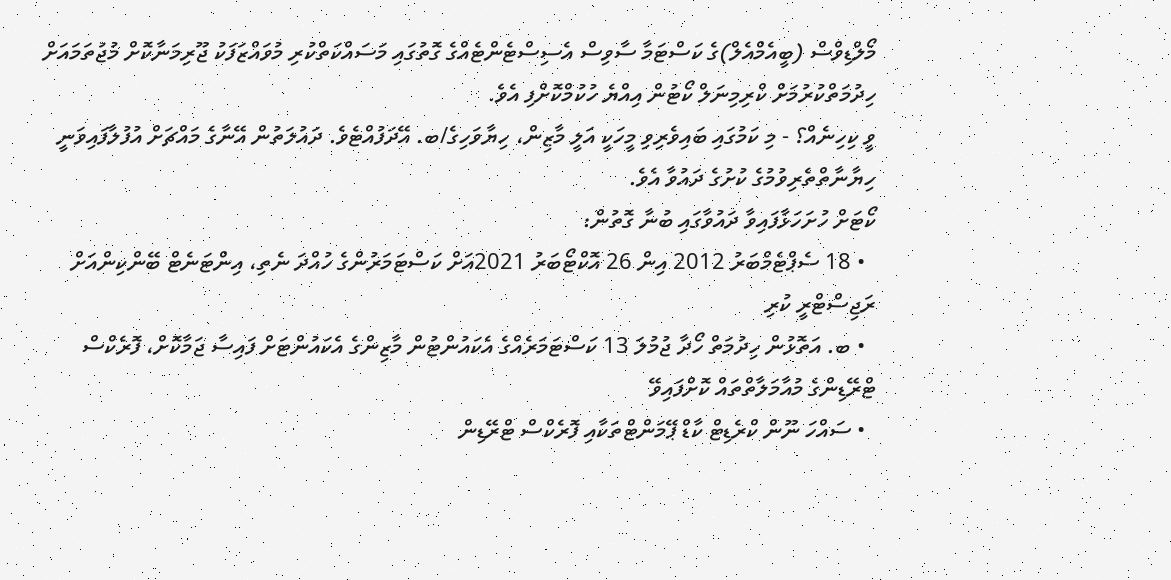މޯލްޑިވްސް (ބީއެމްއެލް)ގެ ކަސްޓަމާ ސާވިސް އެސިސްޓެންޓެއްގެ ގޮތުގައި މަސައްކަތްކުރި މުވައްޒަފަކު ޖޫރިމަނާކޮށް މުޖުތަމައަށް ހިދުމަތްކުރުމަށް ކްރިމިނަލް ކޯޓުން އިއްޔެ ހުކުމްކޮށްފި އެވެ.
ވީ ކިހިނެއް؟ - މި ކަމުގައި ބައިވެރިވި މީހަކީ އަލީ މާޒިން، ހިޔާވަހިގެ/ބ. އޭދަފުއްޓެވެ. ދައުލަތުން އޭނާގެ މައްޗަށް އުފުލާފައިވަނީ ހިޔާނާތްތެރިވުމުގެ ކުށުގެ ދައުވާ އެވެ.
ކޯޓަށް ހުށަހަޅާފައިވާ ދައުވާގައި ބުނާ ގޮތުން:
  • 18 ސެޕްޓެމްބަރު 2012 އިން 26 އޮކްޓޯބަރު 2021އަށް ކަސްޓަމަރުންގެ ހުއްދަ ނެތި، އިންޓަނެޓް ބޭންކިންއަށް ރަޖިސްޓްރީ ކުރި
  • ބ. އަތޮޅުން ހިދުމަތް ހޯދާ ޖުމުލަ 13 ކަސްޓަމަރެއްގެ އެކައުންޓުން މާޒިންގެ އެކައުންޓަށް ފައިސާ ޖަމާކޮށް، ފޮރެކްސް ޓްރޭޑިންގެ މުއާމަލާތްތައް ކޮށްފައިވޭ
  • ސައްހަ ނޫން ކްރެޑިޓް ކާޑް ޕޭމަންޓްތަކާއި ފޮރެކްސް ޓްރޭޑިން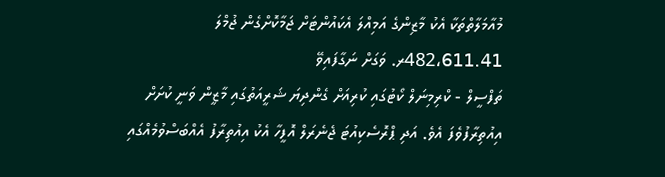މުއާމަލާތްތަކާ އެކު މާޒިންގެ އަމިއްލަ އެކައުންޓަށް ޖަމާކޮށްގެން ޖުމްލަ 482،611.41ރ. ވަގަށް ނަގާފައިވޭ
ތަފްސީލް - ކްރިމިނަލް ކޯޓުގައި ކުރިއަށް ގެންދިޔަ ޝަރީއަތުގައި މާޒީން ވަނީ ކުށަށް އިއުތިރާފުވެފަ އެވެ. އަދި ޕްރޮސެކިއުޓަ ޖެނެރަލް އޮފީހާ އެކު އިއުތިރާފު އެއްބަސްވުމެއްގައި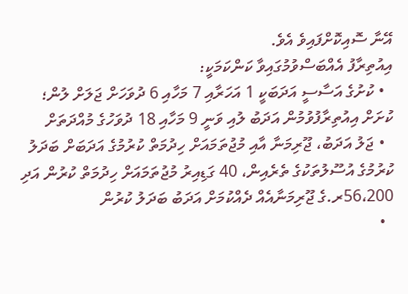އޭނާ ސޮއިކޮށްފައިވެ އެވެ.
އިއުތިރާފު އެއްބަސްވުމުގައިވާ ކަންކަމަކީ:
  • ކުށުގެ އަސާސީ އަދަބަކީ 1 އަހަރާއި 7 މަހާއި 6 ދުވަހަށް ޖަލަށް ލުން؛ ކުށަށް އިއުތިރާފުވުމުން އަދަބު ލުއި ވަނީ 9 މަހާއި 18 ދުވަހުގެ މުއްދަތަށް
  • ޖަލު އަދަބު، ޖޫރިމަނާ އާއި މުޖުތަމައަށް ހިދުމަތް ކުރުމުގެ އަދަބަށް ބަދަލު ކުރުމުގެ އުސޫލުތަކުގެ ތެރެއިން، 40 ގަޑިއިރު މުޖުތަމައަށް ހިދުމަތް ކުރުން އަދި 56،200ރ.ގެ ޖޫރިމަނާއެއް ދެއްކުމަށް އަދަބު ބަދަލު ކުރުން
  •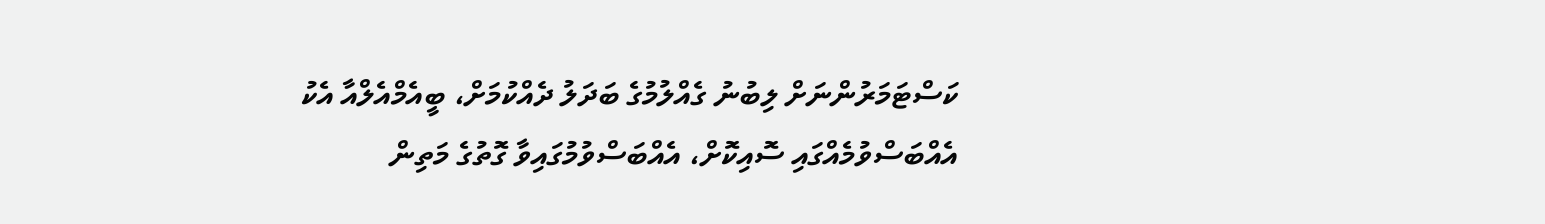ކަސްޓަމަރުންނަށް ލިބުނު ގެއްލުމުގެ ބަދަލު ދެއްކުމަށް، ބީއެމްއެލްއާ އެކު އެއްބަސްވުމެއްގައި ސޮއިކޮށް، އެއްބަސްވުމުގައިވާ ގޮތުގެ މަތިން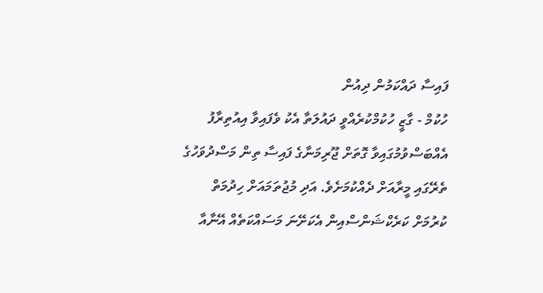ފައިސާ ދައްކަމުން ދިއުން
ހުކުމް - ގާޒީ ހުކުމްކުރެއްވީ ދައުލަތާ އެކު ވެފައިވާ އިއުތިރާފު އެއްބަސްވުމުގައިވާ ގޮތަށް ޖޫރިމަނާގެ ފައިސާ ތިން މަސްދުވަހުގެ ތެރޭގައި މީރާއަށް ދެއްކުމަށެވެ. އަދި މުޖުތަމައަށް ހިދުމަތް ކުރުމަށް ކަރެކްޝަންސްއިން އެކަށޭނަ މަސައްކަތެއް އޭނާއާ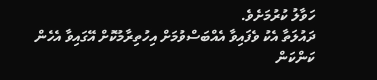ހަވާލު ކުރުމަށެވެ.
ދައުލަތާ އެކު ވެފައިވާ އެއްބަސްވުމަށް އިހުތިރާމުކޮށް އޭގައިވާ އެހެން ކަންކަން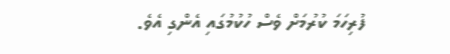ފުރިހަމަ ކުރުމަށް ވެސް ހުކުމުގައި އެންގި އެވެ.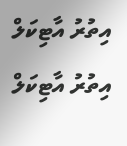އިތުރު އާޓިކަލް
އިތުރު އާޓިކަލް